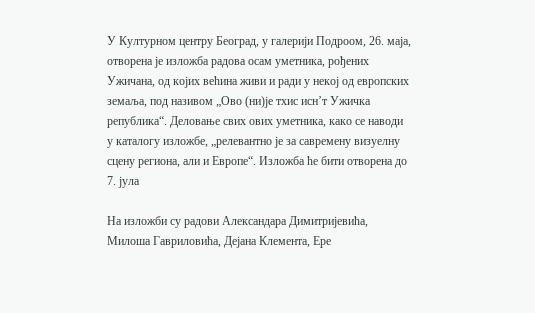У Културном центру Београд, у галерији Подроом, 26. маја, отворена је изложба радова осам уметника, рођених Ужичана, од којих већина живи и ради у некој од европских земаља, под називом „Ово (ни)је тхис исн’т Ужичка република“. Деловање свих ових уметника, како се наводи у каталогу изложбе, „релевантно је за савремену визуелну сцену региона, али и Европе“. Изложба ће бити отворена до 7. јула

На изложби су радови Александара Димитријевића, Милоша Гавриловића, Дејана Клемента, Ере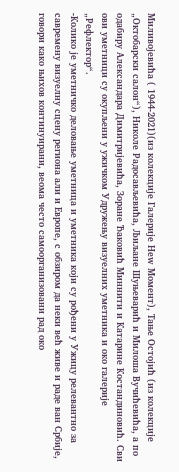Миливојевића ( 1944-2021)(из колекције Галерије Неw Момент), Тање Остојић (из колекције „Октобарски салон“), Николе Радосављевића, Љиљане Шуњеварић и Милоша Вучићевића, а по одабиру Александара Димитријевића, Зоране Ђаковић Миннити и Катарине Костандиновић. Сви ови уметници су окупљени у ужичком Удружењу визуелних уметника и око галерије „Рефлектор“.
-Колико је уметничко деловање уметница и уметника који су рођени у Ужицу релевантно за савремену визуелну сцену региона али и Европе, с обзиром да неки већ живе и раде ван Србије, говори како њихов континуирани, веома често самоорганизовани рад око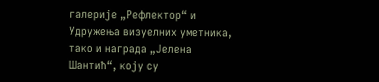галерије „Рефлектор“ и Удружења визуелних уметника, тако и награда „Јелена Шантић“, коју су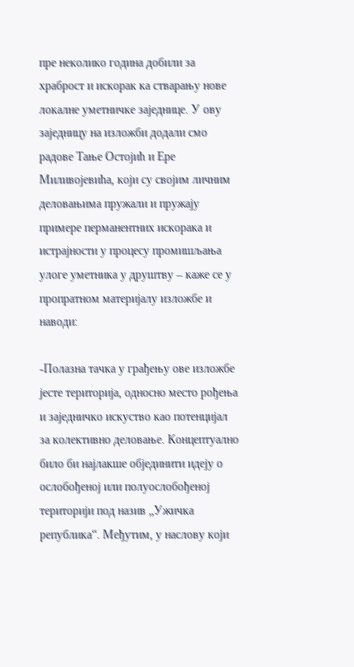пре неколико година добили за храброст и искорак ка стварању нове локалне уметничке заједнице. У ову заједницу на изложби додали смо радове Тање Остојић и Ере Миливојевића, који су својим личним деловањима пружали и пружају примере перманентних искорака и истрајности у процесу промишљања улоге уметника у друштву – каже се у пропратном материјалу изложбе и наводи:

-Полазна тачка у грађењу ове изложбе јесте територија, односно место рођења и заједничко искуство као потенцијал за колективно деловање. Концептуално било би најлакше објединити идеју о ослобођеној или полуослобођеној територији под назив „Ужичка република“. Међутим, у наслову који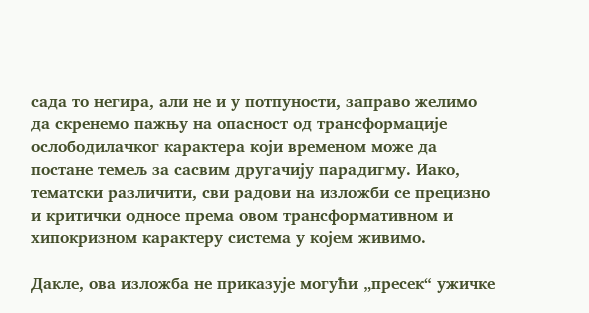сада то негира, али не и у потпуности, заправо желимо да скренемо пажњу на опасност од трансформације ослободилачког карактера који временом може да постане темељ за сасвим другачију парадигму. Иако, тематски различити, сви радови на изложби се прецизно и критички односе према овом трансформативном и хипокризном карактеру система у којем живимо.

Дакле, ова изложба не приказује могући „пресек“ ужичке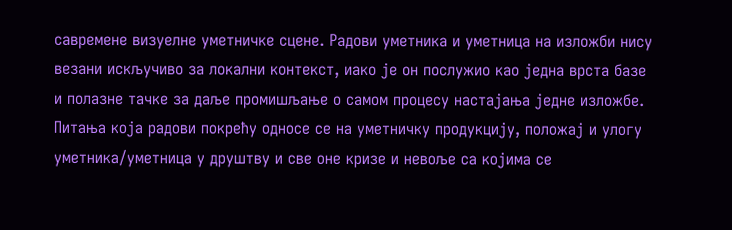савремене визуелне уметничке сцене. Радови уметника и уметница на изложби нису везани искључиво за локални контекст, иако је он послужио као једна врста базе и полазне тачке за даље промишљање о самом процесу настајања једне изложбе. Питања која радови покрећу односе се на уметничку продукцију, положај и улогу уметника/уметница у друштву и све оне кризе и невоље са којима се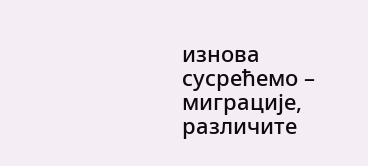изнова сусрећемо – миграције, различите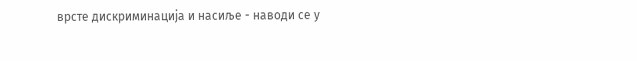врсте дискриминација и насиље - наводи се у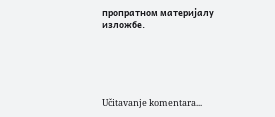пропратном материјалу изложбе.





Učitavanje komentara...